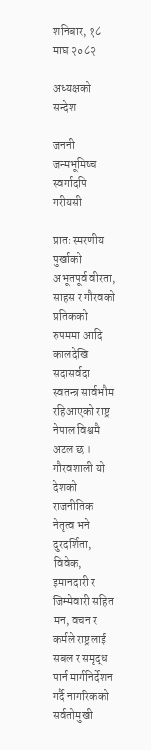शनिबार, १८ माघ २०८२

अध्यक्षको सन्देश

जननी जन्मभूमिष्च स्वर्गादपि गरीयसी

प्रातः स्मरणीय पुर्खाको  अभूतपूर्व वीरता, साहस र गौरवको प्रतिकको रुपममा आदि कालदेखि सदासर्वदा स्वतन्त्र सार्वभौम रहिआएको राष्ट्र नेपाल विश्वमै अटल छ । गौरवशाली यो देशको राजनीतिक नेतृत्व भने दुरदर्शिता, विवेक, इमानदारी र जिम्मेवारी सहित मन, वचन र कर्मले राष्ट्रलाई सबल र समृद्ध पार्न मार्गनिर्देशन गर्दै नागरिकको सर्वतोमुखी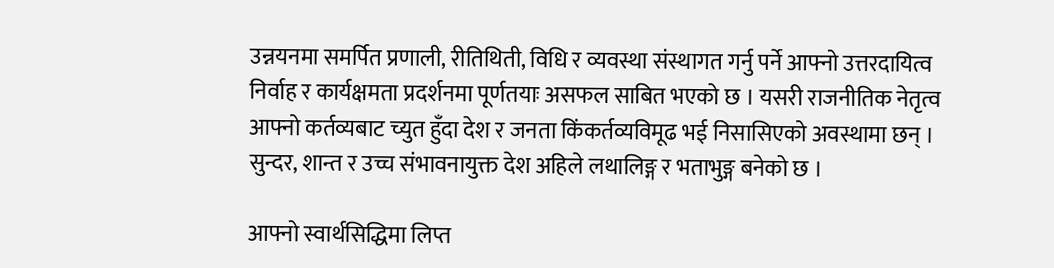उन्नयनमा समर्पित प्रणाली, रीतिथिती, विधि र व्यवस्था संस्थागत गर्नु पर्ने आफ्नो उत्तरदायित्व निर्वाह र कार्यक्षमता प्रदर्शनमा पूर्णतयाः असफल साबित भएको छ । यसरी राजनीतिक नेतृत्व आफ्नो कर्तव्यबाट च्युत हुँदा देश र जनता किंकर्तव्यविमूढ भई निसासिएको अवस्थामा छन् । सुन्दर, शान्त र उच्च संभावनायुक्त देश अहिले लथालिङ्ग र भताभुङ्ग बनेको छ ।

आफ्नो स्वार्थसिद्धिमा लिप्त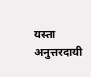यस्ता अनुत्तरदायी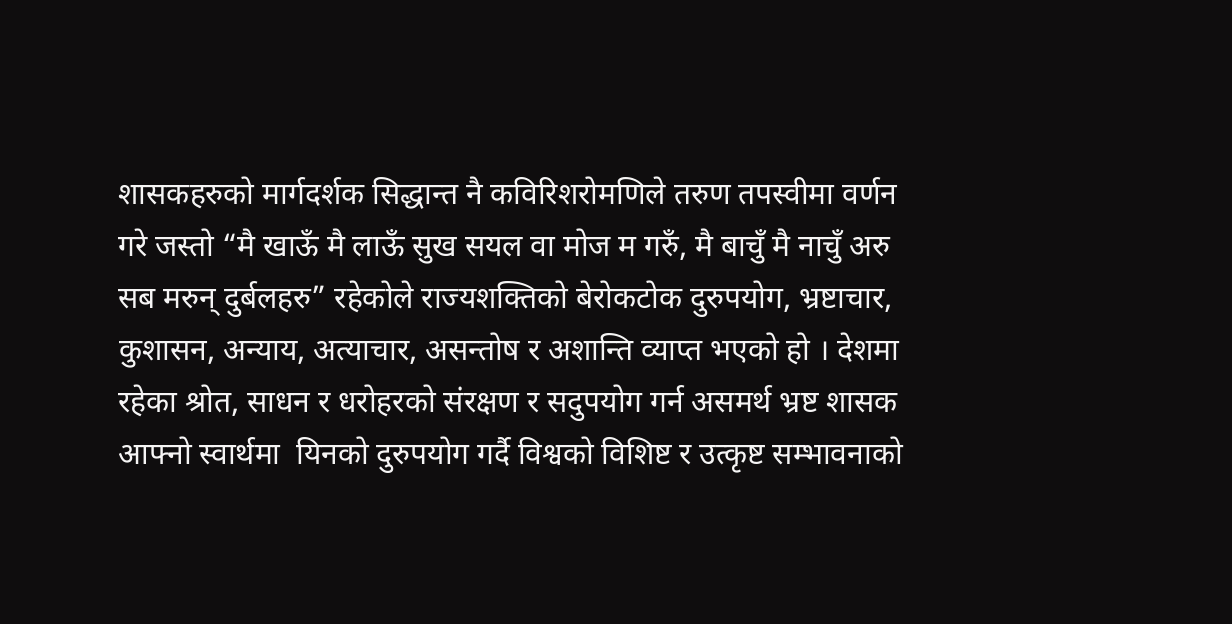शासकहरुको मार्गदर्शक सिद्धान्त नै कविरिशरोमणिले तरुण तपस्वीमा वर्णन गरे जस्तो “मै खाऊँ मै लाऊँ सुख सयल वा मोज म गरुँ, मै बाचुँ मै नाचुँ अरु सब मरुन् दुर्बलहरु” रहेकोले राज्यशक्तिको बेरोकटोक दुरुपयोग, भ्रष्टाचार, कुशासन, अन्याय, अत्याचार, असन्तोष र अशान्ति व्याप्त भएको हो । देशमा रहेका श्रोत, साधन र धरोहरको संरक्षण र सदुपयोग गर्न असमर्थ भ्रष्ट शासक आफ्नो स्वार्थमा  यिनको दुरुपयोग गर्दै विश्वको विशिष्ट र उत्कृष्ट सम्भावनाको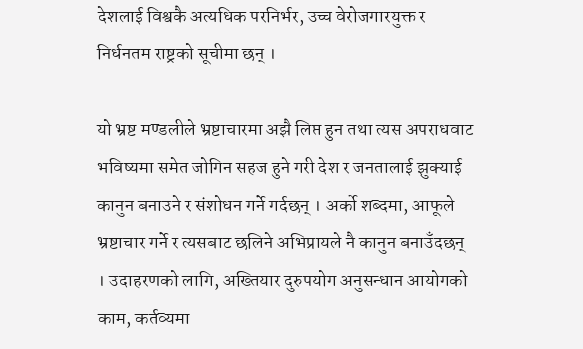देशलाई विश्वकै अत्यधिक परनिर्भर, उच्च वेरोजगारयुक्त र निर्धनतम राष्ट्रको सूचीमा छन् ।

यो भ्रष्ट मण्डलीले भ्रष्टाचारमा अझै लिप्त हुन तथा त्यस अपराधवाट भविष्यमा समेत जोगिन सहज हुने गरी देश र जनतालाई झुक्याई कानुन बनाउने र संशोधन गर्ने गर्दछन् । अर्को शब्दमा, आफूले भ्रष्टाचार गर्ने र त्यसबाट छलिने अभिप्रायले नै कानुन बनाउँदछन् । उदाहरणको लागि, अख्तियार दुरुपयोग अनुसन्धान आयोगको काम, कर्तव्यमा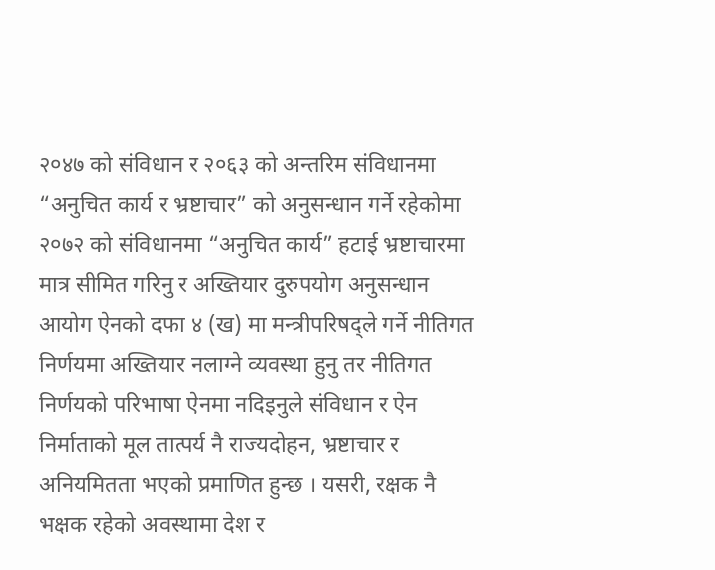२०४७ को संविधान र २०६३ को अन्तरिम संविधानमा “अनुचित कार्य र भ्रष्टाचार” को अनुसन्धान गर्ने रहेकोमा २०७२ को संविधानमा “अनुचित कार्य” हटाई भ्रष्टाचारमा मात्र सीमित गरिनु र अख्तियार दुरुपयोग अनुसन्धान आयोग ऐनको दफा ४ (ख) मा मन्त्रीपरिषद्ले गर्ने नीतिगत निर्णयमा अख्तियार नलाग्ने व्यवस्था हुनु तर नीतिगत निर्णयको परिभाषा ऐनमा नदिइनुले संविधान र ऐन निर्माताको मूल तात्पर्य नै राज्यदोहन, भ्रष्टाचार र अनियमितता भएको प्रमाणित हुन्छ । यसरी, रक्षक नै भक्षक रहेको अवस्थामा देश र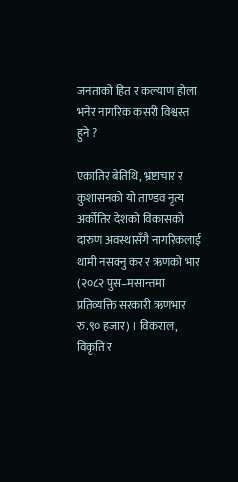जनताको हित र कल्याण होला भनेर नागरिक कसरी विश्वस्त हुने ?

एकातिर बेतिथि, भ्रष्टाचार र कुशासनको यो ताण्डव नृत्य अर्कोतिर देशको विकासको दारुण अवस्थासँगै नागरिकलाई थामी नसक्नु कर र ऋणको भार (२०८२ पुस–मसान्तमा प्रतिव्यक्ति सरकारी ऋणभार रु.९० हजार) । विकराल, विकृति र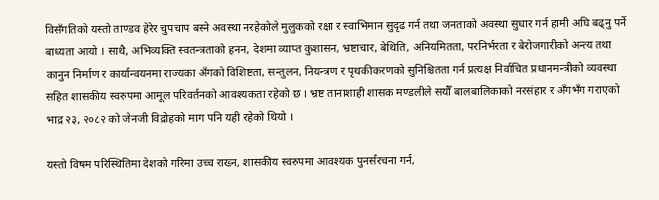विसँगतिको यस्तो ताण्डव हेरेर चुपचाप बस्ने अवस्था नरहेकोले मुलुकको रक्षा र स्वाभिमान सुदृढ गर्न तथा जनताको अवस्था सुधार गर्न हामी अघि बढ्नु पर्ने बाध्यता आयो । साथै, अभिव्यक्ति स्वतन्त्रताको हनन, देशमा व्याप्त कुशासन, भ्रष्टाचार, बेथिति, अनियमितता, परनिर्भरता र बेरोजगारीको अन्त्य तथा कानुन निर्माण र कार्यान्वयनमा राज्यका अँगको विशिष्टता, सन्तुलन, नियन्त्रण र पृथकीकरणको सुनिश्चितता गर्न प्रत्यक्ष निर्वाचित प्रधानमन्त्रीको व्यवस्था सहित शासकीय स्वरुपमा आमूल परिवर्तनको आवश्यकता रहेको छ । भ्रष्ट तानाशाही शासक मण्डलीले सयौँ बालबालिकाको नरसंहार र अँगभँग गराएको भाद्र २३, २०८२ को जेनजी विद्रोहको माग पनि यही रहेको थियो ।

यस्तो विषम परिस्थितिमा देशको गरिमा उच्च राख्न, शासकीय स्वरुपमा आवश्यक पुनर्संरचना गर्न,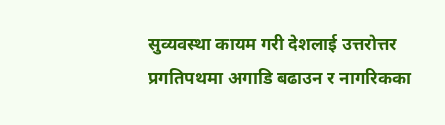सुव्यवस्था कायम गरी देशलाई उत्तरोत्तर प्रगतिपथमा अगाडि बढाउन र नागरिकका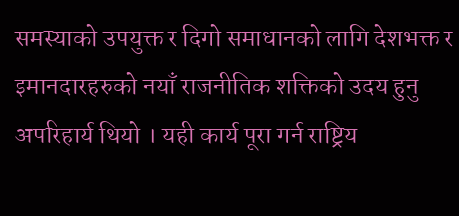समस्याको उपयुक्त र दिगो समाधानको लागि देशभक्त र इमानदारहरुको नयाँ राजनीतिक शक्तिको उदय हुनु अपरिहार्य थियो । यही कार्य पूरा गर्न राष्ट्रिय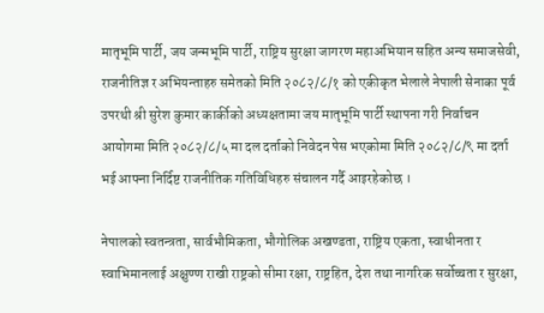मातृभूमि पार्टी, जय जन्मभूमि पार्टी, राष्ट्रिय सुरक्षा जागरण महाअभियान सहित अन्य समाजसेवी, राजनीतिज्ञ र अभियन्ताहरु समेतको मिति २०८२/८/१ को एकीकृत भेलाले नेपाली सेनाका पूर्व उपरथी श्री सुरेश कुमार कार्कीको अध्यक्षतामा जय मातृभूमि पार्टी स्थापना गरी निर्वाचन आयोगमा मिति २०८२/८/५ मा दल दर्ताको निवेदन पेस भएकोमा मिति २०८२/८/९ मा दर्ता भई आफ्ना निर्दिष्ट राजनीतिक गतिविधिहरु संचालन गर्दै आइरहेकोछ ।

नेपालको स्वतन्त्रता, सार्वभौमिकता, भौगोलिक अखण्डता, राष्ट्रिय एकता, स्वाधीनता र स्वाभिमानलाई अक्षुण्ण राखी राष्ट्रको सीमा रक्षा, राष्ट्रहित, देश तथा नागरिक सर्वोच्चता र सुरक्षा,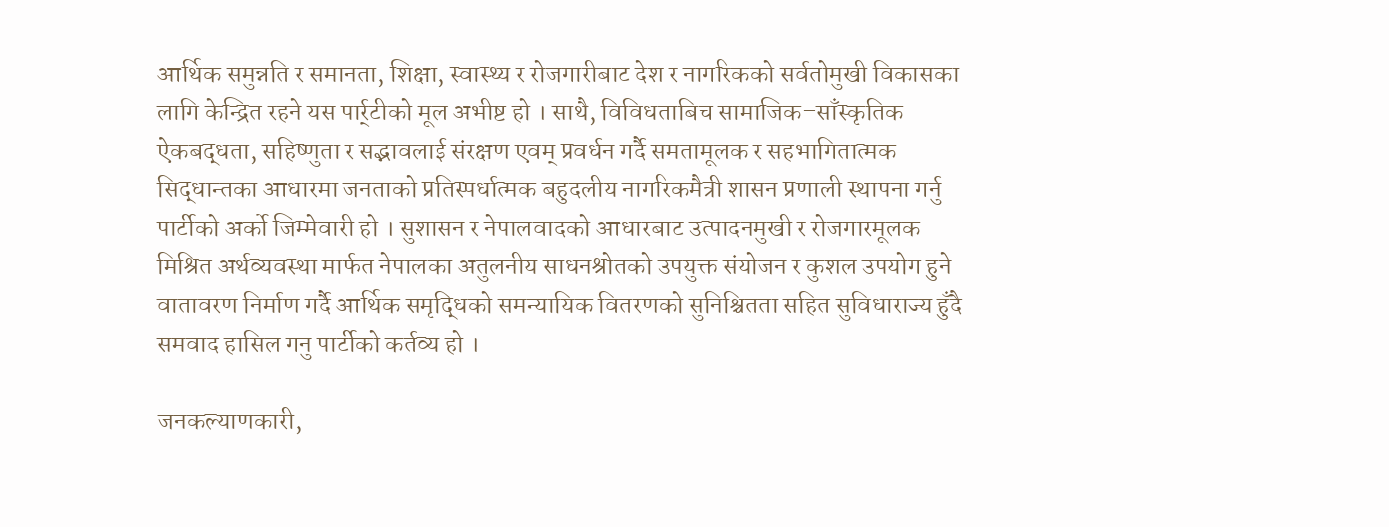आर्थिक समुन्नति र समानता, शिक्षा, स्वास्थ्य र रोजगारीबाट देश र नागरिकको सर्वतोमुखी विकासका लागि केन्द्रित रहने यस पार्र्टीको मूल अभीष्ट हो । साथै, विविधताबिच सामाजिक–साँस्कृतिक ऐकबद्धता, सहिष्णुता र सद्भावलाई संरक्षण एवम् प्रवर्धन गर्दै समतामूलक र सहभागितात्मक सिद्धान्तका आधारमा जनताको प्रतिस्पर्धात्मक बहुदलीय नागरिकमैत्री शासन प्रणाली स्थापना गर्नु पार्टीको अर्को जिम्मेवारी हो । सुशासन र नेपालवादको आधारबाट उत्पादनमुखी र रोजगारमूलक मिश्रित अर्थव्यवस्था मार्फत नेपालका अतुलनीय साधनश्रोतको उपयुक्त संयोजन र कुशल उपयोग हुने वातावरण निर्माण गर्दै आर्थिक समृद्धिको समन्यायिक वितरणको सुनिश्चितता सहित सुविधाराज्य हुँदै समवाद हासिल गनु पार्टीको कर्तव्य हो ।

जनकल्याणकारी,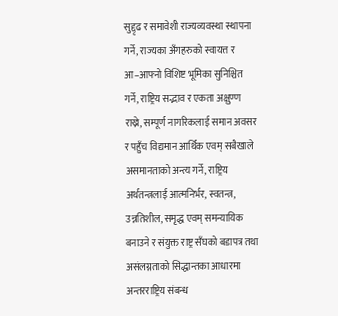सुद्दृढ र समावेशी राज्यव्यवस्था स्थापना गर्ने, राज्यका अँगहरुको स्वायत्त र आ–आफ्नो विशिष्ट भूमिका सुनिश्चित गर्ने, राष्ट्रिय सद्भाव र एकता अक्षुण्ण राख्ने, सम्पूर्ण नागरिकलाई समान अवसर र पहुँच विद्यमान आर्थिक एवम् सबैखाले असमानताको अन्त्य गर्ने, राष्ट्रिय अर्थतन्त्रलाई आत्मनिर्भर, स्वतन्त्र, उन्नतिशील, समृद्ध एवम् समन्यायिक बनाउने र संयुक्त राष्ट्र सँघको बडापत्र तथा असंलग्नताको सिद्धान्तका आधारमा अन्तरराष्ट्रिय संबन्ध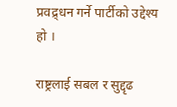प्रवद्र्धन गर्ने पार्टीको उद्देश्य हो ।

राष्ट्रलाई सबल र सुद्दृढ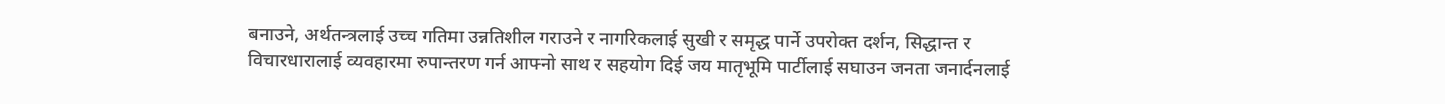बनाउने, अर्थतन्त्रलाई उच्च गतिमा उन्नतिशील गराउने र नागरिकलाई सुखी र समृद्ध पार्ने उपरोक्त दर्शन, सिद्धान्त र विचारधारालाई व्यवहारमा रुपान्तरण गर्न आफ्नो साथ र सहयोग दिई जय मातृभूमि पार्टीलाई सघाउन जनता जनार्दनलाई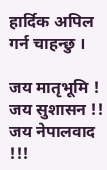हार्दिक अपिल गर्न चाहन्छु ।

जय मातृभूमि ! जय सुशासन !! जय नेपालवाद !!!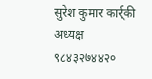सुरेश कुमार कार्र्की
अध्यक्ष
९८४३२७४४२०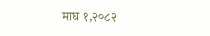माघ १,२०८२